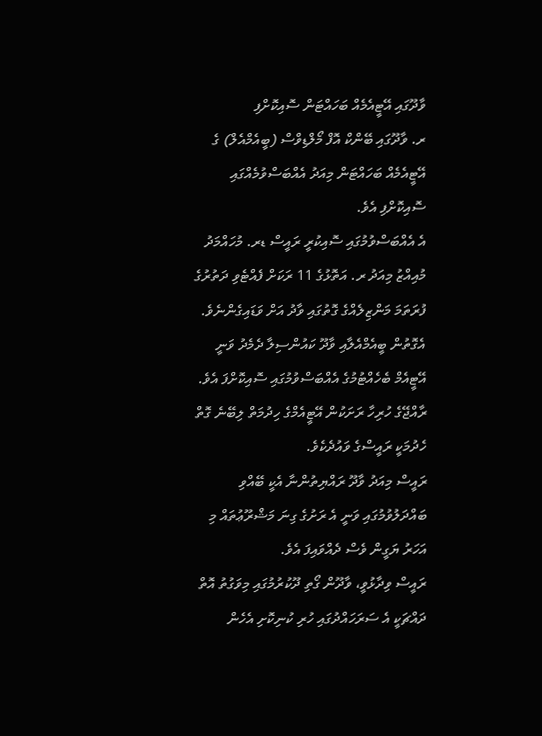ވާދޫގައި އޭޓީއެމެއް ބަހައްޓަން ސޮއިކޮށްފި
ރ. ވާދޫގައި ބޭންކް އޮފް މޯލްޑިވްސް (ބީއެމްއެލް) ގެ އޭޓީއެމެއް ބަހައްޓަން މިއަދު އެއްބަސްވުމެއްގައި ސޮއިކޮށްފި އެވެ.
އެ އެއްބަސްވުމުގައި ސޮއިކުރީ ރައީސް ޑރ. މުހައްމަދު މުއިއްޒު މިއަދު ރ. އަތޮޅުގެ 11 ރަކަށް ފެއްޓެވި ދަތުރުގެ ފުރަތަމަ މަންޒިލެއްގެ ގޮތުގައި ވާދު އަށް ވަޑައިގެންނެވެ. އެގޮތުން ބީއެމްއެލާއި ވާދޫ ކައުންސިލާ ދެމެދު ވަނީ އޭޓީއެމް ބެހެއްޓުމުގެ އެއްބަސްވުމުގައި ސޮއިކޮށްފަ އެވެ.
ރާއްޖޭގެ ހުރިހާ ރަށަކުން އޭޓީއެމްގެ ހިދުމަތް ލިބޭނެ ގޮތް ހެދުމަކީ ރައީސްގެ ވައުދެކެވެ.
ރައީސް މިއަދު ވާދޫ ރައްޔިތުންނާ އެކީ ބޭއްވި ބައްދަލުވުމުގައި ވަނީ އެ ރަށުގެ ގިނަ މަޝްރޫޢުތައް މި އަހަރު ޔަގީން ވެސް ދެއްވައިފަ އެވެ.
ރައީސް ވިދާޅުވީ، ވާދޫން ގޯތި ދޫކުރުމުގައި މިވަގުތު އޮތް ދައްޗަކީ އެ ސަރަހައްދުގައި ހުރި ކުނިކޮށި އެހެން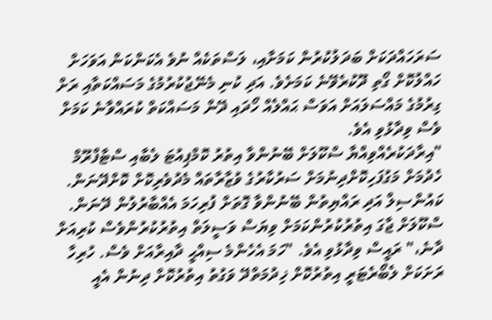ސަރަހައްދަކަށް ބަދަލުކުރުން ކަމަށާއި، ލަސްތަކެއް ނުވެ އެކަންކަން އަވަހަށް ހައްލުކޮށް ގޯތި ދޫކުރެވޭނެ ކަމަށެވެ. އަދި ކުނި މެނޭޖުކުރުމުގެ މަސައްކަތާއި ރަށް ގިރުމުގެ މައްސަލައަށް އަވަސް ޙައްލެއް ހޯދައި ދޭން މަސައްކަތް ކުރައްވާނެ ކަމަށް ވެސް ވިދާޅުވި އެވެ.
"އިރާދަކުރެއްވިއްޔާ ސްކޫލަށް ބޭނުންވާ އިތުރު ކޮމްޕިއުޓަ ލެބާއި ސްޓާފްރޫމް ހެދުމަށް މަގުފަހިކޮށްދިނުމަށް ސަރުކާރުގެ ވުޒާރާތައް މެދުވެރިކޮށް ކޮށްދޭނަން. ކައުންސިލް އަދި ރައްޔިތުން ބޭނުންވާ ގޮތަށް ފުރިހަމަ އެއްބާރުލުން ދޭނަން. ސްކޫލަށް ޖާގަ އިތުރުކުރުންކަމަށް ވިޔަސް ވަސީލަތް އިތުރުކުރުންވެސް ކުރިއަށް ދާނެ،" ރައީސް ވިދާޅުވި އެވެ. "ހަމަ އެހެންމެ ސިއްޙީ ދާއިރާއަށް ވެސް. ހުރިހާ ރަށަކަށް ލެބޯރެޓަރީ އިތުރުކޮށް ޚިދުމަތްދޭ ވަގުތު އިތުރުކޮށް ދިނުން އެއީ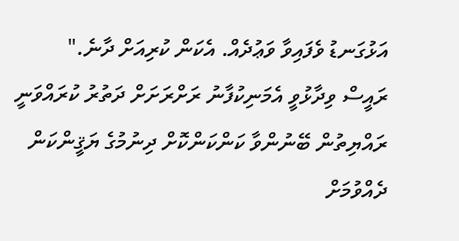އަޅުގަނޑު ވެފައިވާ ވަޢުދެއް. އެކަން ކުރިއަށް ދާނެ."
ރައީސް ވިދާޅުވީ އެމަނިކުފާނު ރަށްރަށަށް ދަތުރު ކުރައްވަނީ ރައްޔިތުން ބޭނުންވާ ކަންކަންކޮށް ދިނުމުގެ ޔަޤީންކަން ދެއްވުމަށް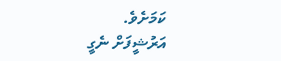ކަމަށެވެ.
އަރުޝީފަށް ނެގީ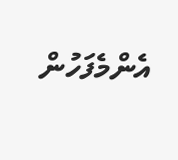އެންމެފަހުން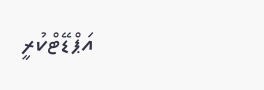އަޕްޑޭޓްކުރީ